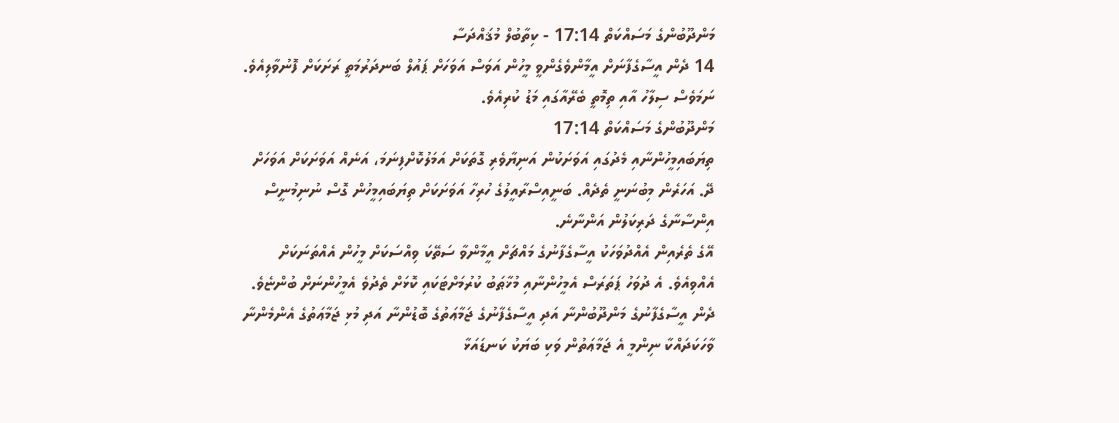މަންދޫބުންގެ މަސައްކަތް 17:14 - ކިތާބުލް މުޤައްދަސާ
14 ދެން އީސާގެފާނަށް އީމާންވެގެންވީ މީހުން އަވަސް އަވަހަށް ޕައުލް ބަނދަރުމަތީ ރަށަކަށް ފޮނުވާލިއެވެ. ނަމަވެސް ސިލާހު އާއި ތިމޮތީ ބެރޭއާގައި މަޑު ކުރިއެވެ.
މަންދޫބުންގެ މަސައްކަތް 17:14
ތިޔަބައިމީހުންނާއި މެދުގައި އަވަށަކުން އަނިޔާވެރި ގޮތަކަށް އަމަލުކޮށްފިނަމަ، އަނެއް އަވަށަކަށް އަވަހަށް ދޭ. އަހަރެން މިބުނަނީ ތެދެއް. ބަނީއިސްރާއީލުގެ ހުރިހާ އަވަށަކަށް ތިޔަބައިމީހުން ގޮސް ނުނިމުނީސް އިންސާނާގެ ދަރިކަލުން އަންނާނެ.
އޭގެ ތެރެއިން އެއްދުވަހަކު އީސާގެފާނުގެ މައްޗަށް އީމާންވާ ސަތޭކަ ވިއްސަކަށް މީހުން އެއްތަނަކަށް އެއްވިއެވެ. އެ ދުވަހު ޕަތަރަސް އެމީހުންނާއި މުޚާޠަބު ކުރުމަށްޓަކައި ކޮޅަށް ތެދުވެ އެމީހުންނަށް ބުންޏެވެ.
ދެން އީސާގެފާނުގެ މަންދޫބުންނާ އަދި އީސާގެފާނުގެ ޖަމާޢަތުގެ ބޮޑުންނާ އަދި މުޅި ޖަމާޢަތުގެ އެންމެންނާ ވާހަކަދައްކާ ނިންމީ އެ ޖަމާޢަތުން ވަކި ބަޔަކު ކަނޑައަޅާ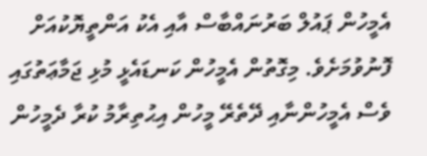އެމީހުން ޕައުލް ބަރުނައްބާސް އާއި އެކު އަންތީޔޮކުއަށް ފޮނުވުމަށެވެ. މިގޮތުން އެމީހުން ކަނޑައެޅީ މުޅި ޖަމާޢަތުގައި ވެސް އެމީހުންނާއި ދޭތެރޭ މީހުން އިޙުތިރާމު ކުރާ ދެމީހުން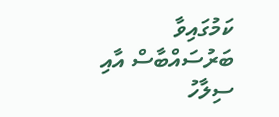ކަމުގައިވާ ބަރުސައްބާސް އާއި ސިލާހު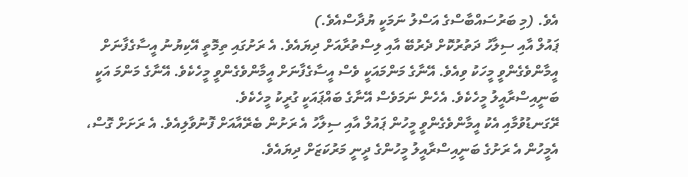އެވެ. (މި ބަރުސައްބާސްގެ އަސްލު ނަމަކީ ޔުދާސްއެވެ.)
ޕައުލް އާއި ސިލާހު ދަތުރުކޮށް ދެރުބޭ އާއި ލިސްތުރާއަށް ދިޔައެވެ. އެ ރަށުގައި ތިމޮތީ އޭކިޔުނު އީސާގެފާނަށް އީމާންވެގެންވީ މީހަކު ވިއެވެ. އޭނާގެ މަންމައަކީ ވެސް އީސާގެފާނަށް އީމާންވެގެންވީ މީހެކެވެ. އޭނާގެ މަންމަ އަކީ ބަނީއިސްރާއީލު މީހެކެވެ. އެހެން ނަމަވެސް އޭނާގެ ބައްޕައަކީ ގުރީކު މީހެކެވެ.
ރޭގަނޑުވުމާއި އެކު އީމާންވެގެންވީ މީހުން ޕައުލް އާއި ސިލާހު އެ ރަށުން ބެރޭއާއަށް ފޮނުވާލިއެވެ. އެ ރަށަށް ގޮސް، އެމީހުން އެ ރަށުގެ ބަނީއިސްރާއީލު މީހުންގެ ދީނީ މަރުކަޒަށް ދިޔައެވެ.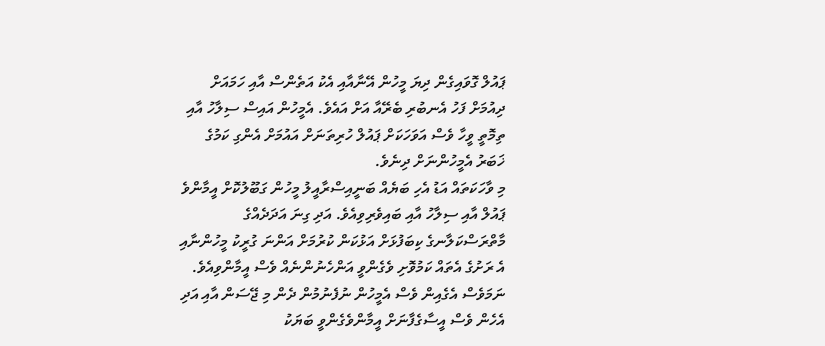ޕައުލް ގޮވައިގެން ދިޔަ މީހުން އޭނާއާއި އެކު އަތެންސް އާއި ހަމައަށް ދިއުމަށް ފަހު އެނބުރި ބެރޭއާ އަށް އައެވެ. އެމީހުން އައިސް ސިލާހު އާއި ތިމޮތީ ވީހާ ވެސް އަވަހަކަށް ޕައުލް ހުރިތަނަށް އައުމަށް އެންގި ކަމުގެ ޚަބަރު އެމީހުންނަށް ދިނެވެ.
މި ވާހަކަތައް އަޑު އެހި ބަޔެއް ބަނީއިސްރާއީލު މީހުން ގަބޫލުކޮށް އީމާންވެ ޕައުލް އާއި ސިލާހު އާއި ބައިވެރިވިއެވެ. އަދި ގިނަ އަދަދެއްގެ މާތްރަސްކަލާނގެ ކިބަފުޅަށް އަޅުކަން ކުރުމަށް އަންނަ ގުރީކު މީހުންނާއި އެ ރަށުގެ އެތައް ކަމުވޮށި ވެގެންވީ އަންހެނުންނެއް ވެސް އީމާންވިއެވެ.
ނަމަވެސް އެގެއިން ވެސް އެމީހުން ނުފެނުމުން ދެން މި ޖޭސަން އާއި އަދި އެހެން ވެސް އީސާގެފާނަށް އީމާންވެގެންވީ ބަޔަކު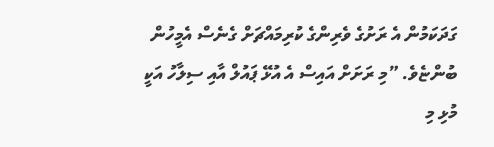ގަދަކަމުން އެ ރަށުގެ ވެރިންގެ ކުރިމައްޗަށް ގެނެސް އެމީހުން ބުންޏެވެ. ”މި ރަށަށް އައިސް އެ އުޅޭ ޕައުލް އާއި ސިލާހު އަކީ މުޅި މި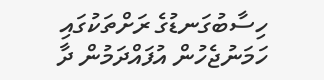ހިސާބުގަނޑުގެ ރަށްތަކުގައި ހަމަނުޖެހުން އުފައްދަމުން ދާ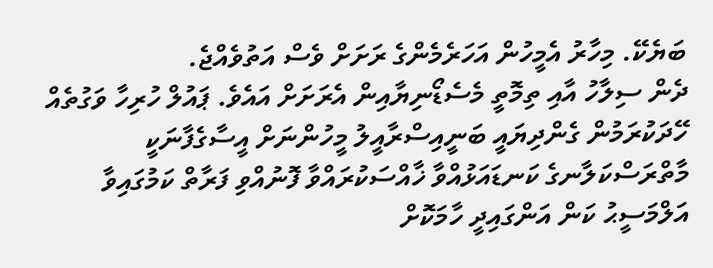ބަޔެކޭ. މިހާރު އެމީހުން އަހަރެމެންގެ ރަށަށް ވެސް އަތުވެއްޖެ.
ދެން ސިލާހު އާއި ތިމޮތީ މެސެޑޯނިޔާއިން އެރަށަށް އައެވެ. ޕައުލް ހުރިހާ ވަގުތެއް ހޭދަކުރަމުން ގެންދިޔައީ ބަނީއިސްރާއީލު މީހުންނަށް އީސާގެފާނަކީ މާތްރަސްކަލާނގެ ކަނޑައަޅުއްވާ ޚާއްސަކުރައްވާ ފޮނުއްވި ފަރާތް ކަމުގައިވާ އަލްމަސީޙު ކަން އަންގައިދީ ހާމަކޮށް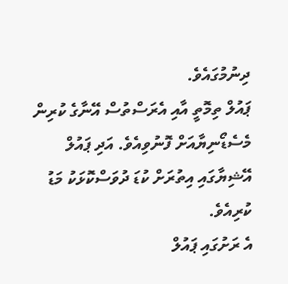ދިނުމުގައެވެ.
ޕައުލް ތިމޮތީ އާއި އެރަސްތުސް އޭނާގެ ކުރިން މެސެޑޯނިޔާއަށް ފޮނުވިއެވެ. އަދި ޕައުލް އޭޝިޔާގައި އިތުރަށް ކުޑަ ދުވަސްކޮޅަކު މަޑު ކުރިއެވެ.
އެ ރަށުގައި ޕައުލް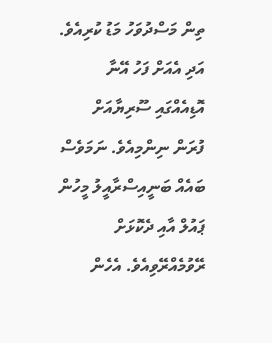ތިން މަސްދުވަހު މަޑު ކުރިއެވެ. އަދި އެއަށް ފަހު އޭނާ އޮޑިއެއްގައި ސޫރިޔާއަށް ފުރަން ނިންމިއެވެ. ނަމަވެސް ބައެއް ބަނީއިސްރާއީލު މީހުން ޕައުލް އާއި ދެކޮޅަށް ރޭވުމެއްރޭވިއެވެ. އެހެން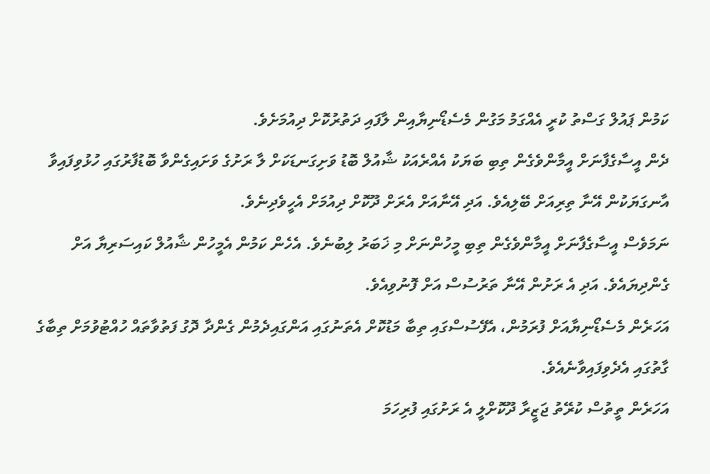ކަމުން ޕައުލް ގަސްތު ކުރީ އެއްގަމު މަގުން މެސެޑޯނިޔާއިން ލާފައި ދަތުރުކޮށް ދިއުމަށެވެ.
ދެން އީސާގެފާނަށް އީމާންވެގެން ތިބި ބަޔަކު އެއްރެއަކު ޝާއުލް ބޮޑު ވަށިގަނޑަކަށް ލާ ރަށުގެ ވަށައިގެންވާ ބޮޑުފާރުގައި ހުޅުވިފައިވާ އާނގަޔަކުން އޭނާ ތިރިއަށް ބޭލިއެވެ. އަދި އޭނާއަށް އެރަށް ދޫކޮށް ދިއުމަށް އެހީވެދިނެވެ.
ނަމަވެސް އީސާގެފާނަށް އީމާންވެގެން ތިބި މީހުންނަށް މި ޚަބަރު ލިބުނެވެ. އެހެން ކަމުން އެމީހުން ޝާއުލް ކައިސަރިޔާ އަށް ގެންދިޔައެވެ. އަދި އެ ރަށުން އޭނާ ތަރުސުސް އަށް ފޮނުވިއެވެ.
އަހަރެން މެސެޑޯނިޔާއަށް ފުރަމުން، އެފޭސުސްގައި ތިބާ މަޑުކޮށް އެތަނުގައި އަންގައިދެމުން ގެންދާ ދޮގު ފަތުވާތައް ހުއްޓުވުމަށް ތިބާގެ ގާތުގައި އެދެވިފައިވާނެއެވެ.
އަހަރެން ތީތުސް ކުރޭތު ޖަޒީރާ ދޫކޮށްލީ އެ ރަށުގައި ފުރިހަމަ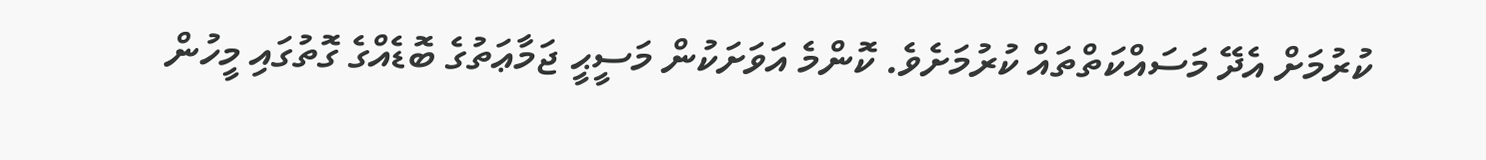ކުރުމަށް އެދޭ މަސައްކަތްތައް ކުރުމަށެވެ. ކޮންމެ އަވަށަކުން މަސީޙީ ޖަމާޢަތުގެ ބޮޑެއްގެ ގޮތުގައި މީހުން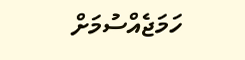ހަމަޖެއްސުމަށް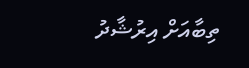ތިބާއަށް އިރުޝާދު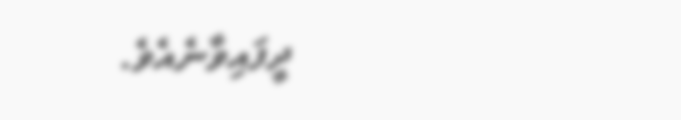ދީފައިވާނެއެވެ.